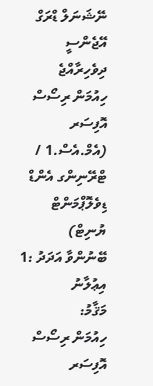ނޭޝަނަލް ޑްރަގް އޭޖެންސީ
ދިވެހިރާއްޖެ
ހިއުމަން ރިސޯސް އޮފިސަރ (އެމް.އެސް.1 / ޓްރޭނިންގ އެންޑް ޑިވެލޮޕްމަންޓް ޔުނިޓް)
ބޭނުންވާ އަދަދު :1
އިޢުލާނު
މަޤާމު:
ހިއުމަން ރިސޯސް އޮފިސަރ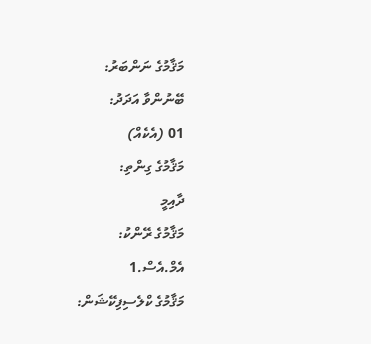މަޤާމުގެ ނަންބަރު:
ބޭނުންވާ އަދަދު:
01 (އެކެއް)
މަޤާމުގެ ގިންތި:
ދާއިމީ
މަޤާމުގެ ރޭންކު:
އެމް.އެސް.1
މަޤާމުގެ ކްލެސިފިކޭޝަން: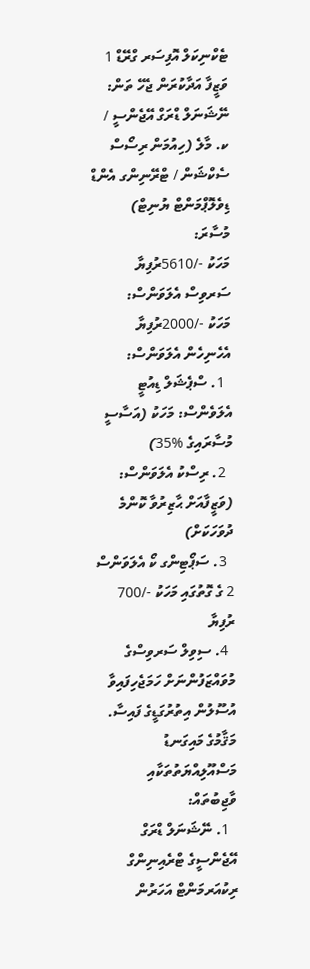ޓެކްނިކަލް އޮފިސަރ ގްރޭޑް 1
ވަޒީފާ އަދާކުރަން ޖެހޭ ތަން:
ނޭޝަނަލް ޑްރަގް އޭޖެންސީ / ކ. މާލެ (ހިއުމަން ރިސޯސް ސެކްޝަން / ޓްރޭނިންގ އެންޑް ޑިވެލޮޕްމަންޓް ޔުނިޓް)
މުސާރަ:
މަހަކު -/5610ރުފިޔާ
ސަރވިސް އެލަވަންސް:
މަހަކު -/2000ރުފިޔާ
އެހެނިހެން އެލަވަންސް:
  1. ސްޕެޝަލް ޑިއުޓީ އެލަވެންސް: މަހަކު (އަސާސީ މުސާރައިގެ %35)
  2. ރިސްކު އެލަވަންސް: (ވަޒީފާއަށް ޙާޒިރުވާ ކޮންމެ ދުވަހަކަށް)
  3. ސަޕޯޓިންގ ކޯ އެލަވަންސް 2 ގެ ގޮތުގައި މަހަކު -/700 ރުފިޔާ
  4. ސިވިލް ސަރވިސްގެ މުވައްޒަފުންނަށް ހަމަޖެހިފައިވާ އުސޫލުން އިތުރުގަޑީގެ ފައިސާ.
މަޤާމުގެ މައިގަނޑު މަސްއޫލިއްޔަތުތަކާއި ވާޖިބުތައް:
  1. ނޭޝަނަލް ޑްރަގް އޭޖެންސީގެ ޓްރެއިނިންގް ރިކުއަރމަންޓް އަހަރުން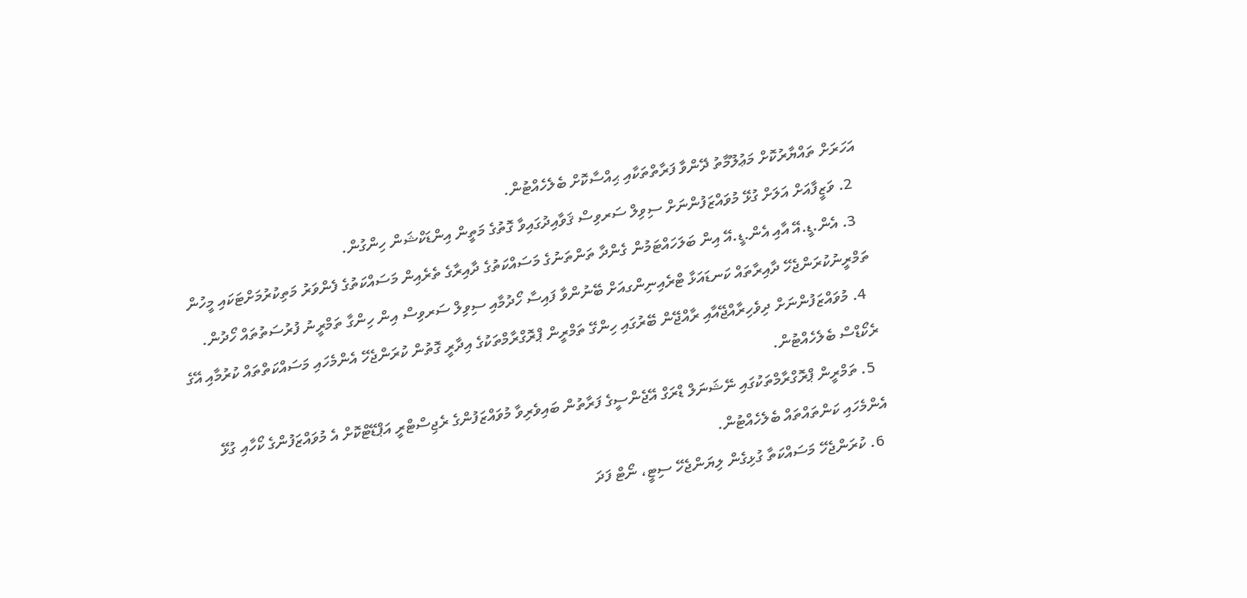އަހަރަށް ތައްޔާރުކޮށް މަޢުލޫމާތު ދޭންވާ ފަރާތްތަކާއި ޙިއްސާކޮށް ބެލެހެއްޓުން.
  2. ވަޒީފާއަށް އަލަށް ގުޅޭ މުވައްޒަފުންނަށް ސިވިލް ސަރވިސް ޤަވާއިދުގައިވާ ގޮތުގެ މަތީން އިންޑަކްޝަން ހިންގުން.
  3. އެން.ޑީ.އޭ އާއި އެން.ޑީ.އޭ އިން ބަލަހައްޓަމުން ގެންދާ ތަންތަނުގެ މަސައްކަތުގެ ދާއިރާގެ ތެރެއިން މަސައްކަތުގެ ފެންވަރު މަތިކުރުމަށްޓަކައި މީހުން ތަމްރީނުކުރަންޖެހޭ ދާއިރާތައް ކަނޑައަޅާ ޓްރެއިނިންގއަށް ބޭނުންވާ ފައިސާ ހޯދުމާއި ސިވިލް ސަރވިސް އިން ހިންގާ ތަމްރީނު ފުރުސަތުތައް ހޯދުން.
  4. މުވައްޒަފުންނަށް ދިވެހިރާއްޖޭއާއި ރާއްޖޭން ބޭރުގައި ހިންގޭ ތަމްރީން ޕްރޮގްރާމްތަކުގެ އިދާރީ ގޮތުން ކުރަންޖެހޭ އެންމެހައި މަސައްކަތްތައް ކުރުމާއި އޭގެ ރެކޯޑްސް ބެލެހެއްޓުން.
  5. ތަމްރީން ޕްރޮގްރާމްތަކުގައި ނޭޝަނަލް ޑްރަގް އޭޖެންސީގެ ފަރާތުން ބައިވެރިވާ މުވައްޒަފުންގެ ރެޖިސްޓްރީ އަޕްޑޭޓްކޮށް އެ މުވައްޒަފުންގެ ކޯހާއި ގުޅޭ އެންމެހައި ކަންތައްތައް ބެލެހެއްޓުން.
  6. ކުރަންޖެހޭ މަސައްކަތާ ގުޅިގެން ލިޔަންޖެހޭ ސިޓީ، ނޯޓް ފަދަ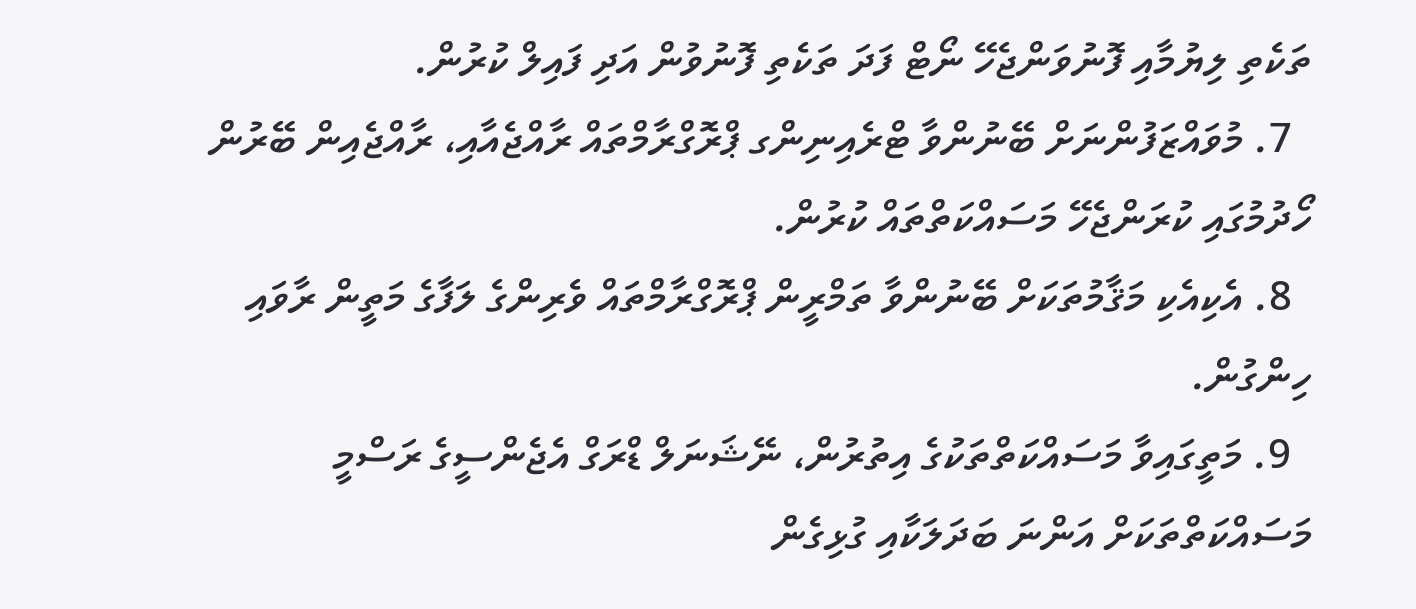ތަކެތި ލިޔުމާއި ފޮނުވަންޖެހޭ ނޯޓް ފަދަ ތަކެތި ފޮނުވުން އަދި ފައިލް ކުރުން.
  7. މުވައްޒަފުންނަށް ބޭނުންވާ ޓްރެއިނިންގ ޕްރޮގްރާމްތައް ރާއްޖެއާއި، ރާއްޖެއިން ބޭރުން ހޯދުމުގައި ކުރަންޖެހޭ މަސައްކަތްތައް ކުރުން.
  8. އެކިއެކި މަޤާމުތަކަށް ބޭނުންވާ ތަމްރީން ޕްރޮގްރާމްތައް ވެރިންގެ ލަފާގެ މަތީން ރާވައި ހިންގުން.
  9. މަތީގައިވާ މަސައްކަތްތަކުގެ އިތުރުން، ނޭޝަނަލް ޑްރަގް އެޖެންސީގެ ރަސްމީ މަސައްކަތްތަކަށް އަންނަ ބަދަލަކާއި ގުޅިގެން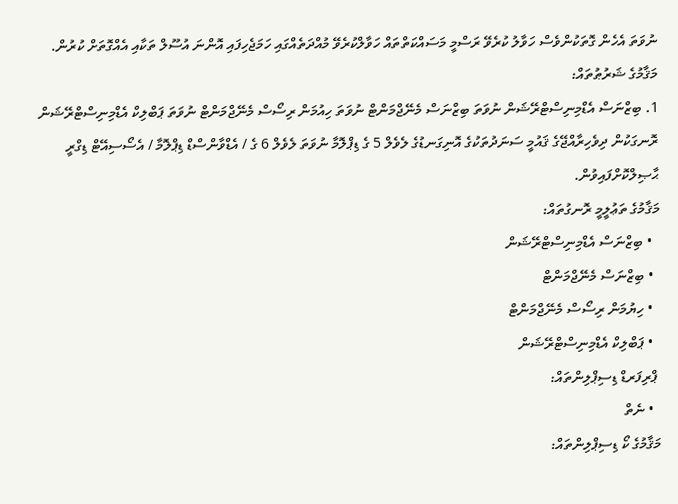ނުވަތަ އެހެން ގޮތަކުންވެސް ހަވާލު ކުރެވޭ ރަސްމީ މަސައްކަތްތައް ހަވާލްކުރެވޭ މުއްދަތެއްގައި ހަމަޖެހިފައި އޮންނަ އުސޫލް ތަކާއި އެއްގޮތަށް ކުރުން.
މަޤާމުގެ ޝަރުޠުތައް:
1. ބިޒްނަސް އެޑްމިނިސްޓްރޭޝަން ނުވަތަ ބިޒްނަސް މެނޭޖްމަންޓް ނުވަތަ ހިއުމަން ރިސޯސް މެނޭޖްމަންޓް ނުވަތަ ޕަބްލިކް އެޑްމިނިސްޓްރޭޝަން ރޮނގަކުން ދިވެހިރާއްޖޭގެ ޤައުމީ ސަނަދުތަކުގެ އޮނިގަނޑުގެ ލެވެލް 5 ގެ ޑިޕްލޮމާ ނުވަތަ ލެވެލް 6 ގެ / އެޑްވާންސްޑް ޑިޕްލޮމާ / އެސޯސިއޭޓް ޑިގްރީ ޙާޞިލްކޮށްފައިވުން.
މަޤާމުގެ ތަޢުލީމީ ރޮނގުތައް:
  • ބިޒްނަސް އެޑްމިނިސްޓްރޭޝަން
  • ބިޒްނަސް މެނޭޖްމަންޓް
  • ހިޔުމަން ރިސޯސް މެނޭޖްމަންޓް
  • ޕަބްލިކް އެޑްމިނިސްޓްރޭޝަން
 ޕްރިފަރޑް ޑިސިޕްލިންތައް:
  • ނެތް
މަޤާމުގެ ކޯ ޑިސިޕްލިންތައް: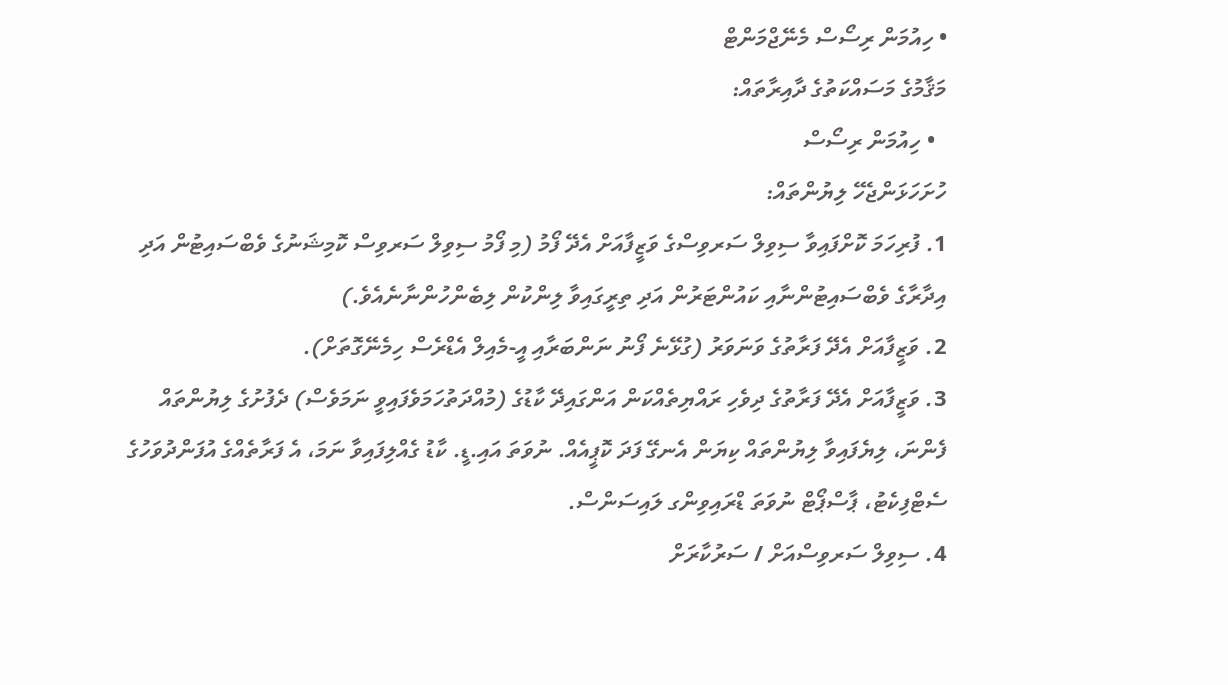• ހިއުމަން ރިސޯސް މެނޭޖްމަންޓް
މަޤާމުގެ މަސައްކަތުގެ ދާއިރާތައް:
  • ހިއުމަން ރިސޯސް
ހުށަހަޅަންޖެހޭ ލިޔުންތައް:
1. ފުރިހަމަ ކޮށްފައިވާ ސިވިލް ސަރވިސްގެ ވަޒީފާއަށް އެދޭ ފޯމު (މި ފޯމު ސިވިލް ސަރވިސް ކޮމިޝަނުގެ ވެބްސައިޓުން އަދި އިދާރާގެ ވެބްސައިޓުންނާއި ކައުންޓަރުން އަދި ތިރީގައިވާ ލިންކުން ލިބެންހުންނާނެއެވެ.)
2. ވަޒީފާއަށް އެދޭ ފަރާތުގެ ވަނަވަރު (ގުޅޭނެ ފޯނު ނަންބަރާއި އީ-މެއިލް އެޑްރެސް ހިމެނޭގޮތަށް).
3. ވަޒީފާއަށް އެދޭ ފަރާތުގެ ދިވެހި ރައްޔިތެއްކަން އަންގައިދޭ ކާޑުގެ (މުއްދަތުހަމަވެފައިވީ ނަމަވެސް) ދެފުށުގެ ލިޔުންތައް ފެންނަ، ލިޔެފައިވާ ލިޔުންތައް ކިޔަން އެނގޭ ފަދަ ކޮޕީއެއް. ނުވަތަ އައި.ޑީ. ކާޑު ގެއްލިފައިވާ ނަމަ، އެ ފަރާތެއްގެ އުފަންދުވަހުގެ ސެޓްފިކެޓު، ޕާސްޕޯޓް ނުވަތަ ޑްރައިވިންގ ލައިސަންސް.
4. ސިވިލް ސަރވިސްއަށް / ސަރުކާރަށް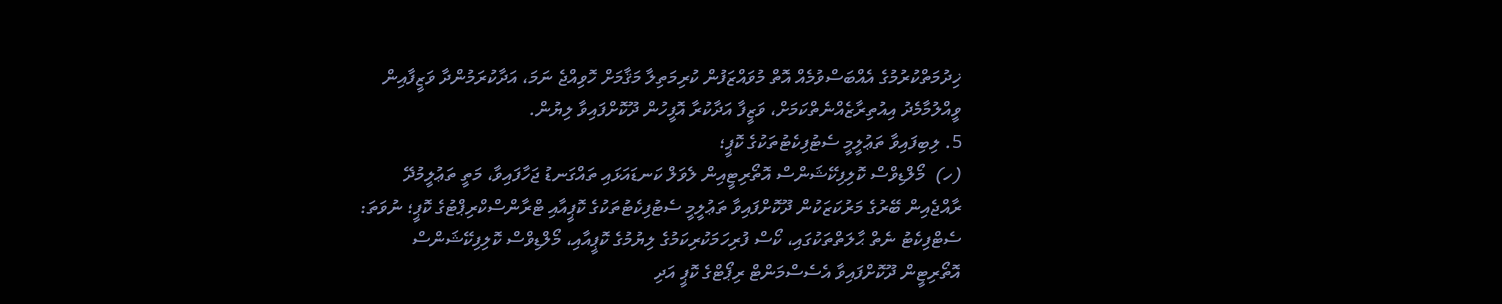ޚިދުމަތްކުރުމުގެ އެއްބަސްވުމެއް އޮތް މުވައްޒަފުން ކުރިމަތިލާ މަޤާމަށް ހޮވިއްޖެ ނަމަ، އަދާކުރަމުންދާ ވަޒީފާއިން ވީއްލުމާމެދު އިއުތިރާޒެއްނެތްކަމަށް، ވަޒީފާ އަދާކުރާ އޮފީހުން ދޫކޮށްފައިވާ ލިޔުން.
5. ލިބިފައިވާ ތަޢުލީމީ ސެޓުފިކެޓުތަކުގެ ކޮޕީ؛
(ހ)  މޯލްޑިވްސް ކޮލިފިކޭޝަންސް އޮތޯރިޓީއިން ލެވަލް ކަނޑައަޅައި ތައްގަނޑު ޖަހާފައިވާ، މަތީ ތަޢުލީމުދޭ ރާއްޖެއިން ބޭރުގެ މަރުކަޒަކުން ދޫކޮށްފައިވާ ތަޢުލީމީ ސެޓުފިކެޓުތަކުގެ ކޮޕީއާއި ޓްރާންސްކްރިޕްޓުގެ ކޮޕީ؛ ނުވަތަ: ސެޓްފިކެޓު ނެތް ޙާލަތްތަކުގައި، ކޯސް ފުރިހަމަކުރިކަމުގެ ލިޔުމުގެ ކޮޕީއާއި، މޯލްޑިވްސް ކޮލިފިކޭޝަންސް އޮތޯރިޓީން ދޫކޮށްފައިވާ އެސެސްމަންޓް ރިޕޯޓްގެ ކޮޕީ އަދި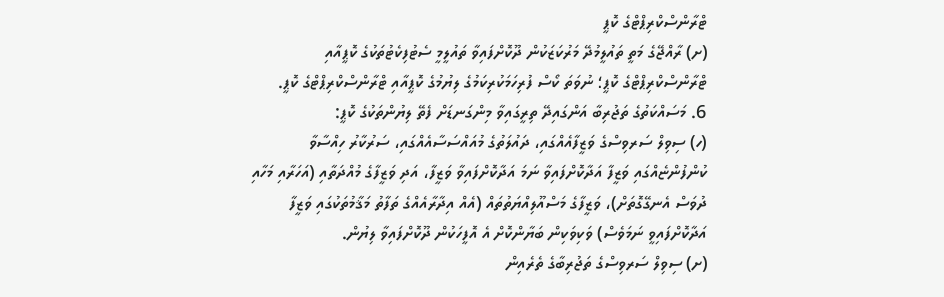ޓްރާންސްކްރިޕްޓްގެ ކޮޕީ
(ށ) ރާއްޖޭގެ މަތީ ތައުލީމުދޭ މަރުކަޒަކުން ދޫކޮށްފައިވާ ތައުލީމީ ސެޓުފިކެޓުތަކުގެ ކޮޕީއާއި ޓްރާންސްކްރިޕްޓްގެ ކޮޕީ؛ ނުވަތަ ކޯސް ފުރިހަމަކުރިކަމުގެ ލިޔުމުގެ ކޮޕީއާއި ޓްރާންސްކްރިޕްޓްގެ ކޮޕީ.
6. މަސައްކަތުގެ ތަޖުރިބާ އަންގައިދޭ ތިރީގައިވާ މިންގަނޑަށް ފެތޭ ލިޔުންތަކުގެ ކޮޕީ:
(ހ) ސިވިލް ސަރވިސްގެ ވަޒީފާއެއްގައި، ދައުލަތުގެ މުއައްސަސާއެއްގައި، ސަރުކާރު ހިއްސާވާ ކުންފުންޏެއްގައި ވަޒީފާ އަދާކޮށްފައިވާ ނަމަ އަދާކޮށްފައިވާ ވަޒީފާ، އަދި ވަޒީފާގެ މުއްދަތާއި (އަހަރާއި މަހާއި ދުވަސް އެނގޭގޮތަށް)، ވަޒީފާގެ މަސްއޫލިއްޔަތުތައް (އެއް އިދާރާއެއްގެ ތަފާތު މަޤާމުތަކުގައި ވަޒީފާ އަދާކޮށްފައިވީ ނަމަވެސް) ވަކިވަކިން ބަޔާންކޮށް އެ އޮފީހަކުން ދޫކޮށްފައިވާ ލިޔުން.
(ށ) ސިވިލް ސަރވިސްގެ ތަޖުރިބާގެ ތެރެއިން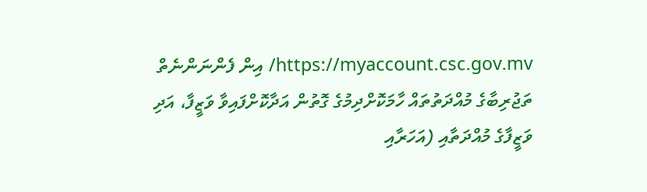https://myaccount.csc.gov.mv/ އިން ފެންނަންނެތް ތަޖުރިބާގެ މުއްދަތުތައް ހާމަކޮށްދިމުގެ ގޮތުން އަދާކޮށްފައިވާ ވަޒީފާ، އަދި ވަޒީފާގެ މުއްދަތާއި (އަހަރާއި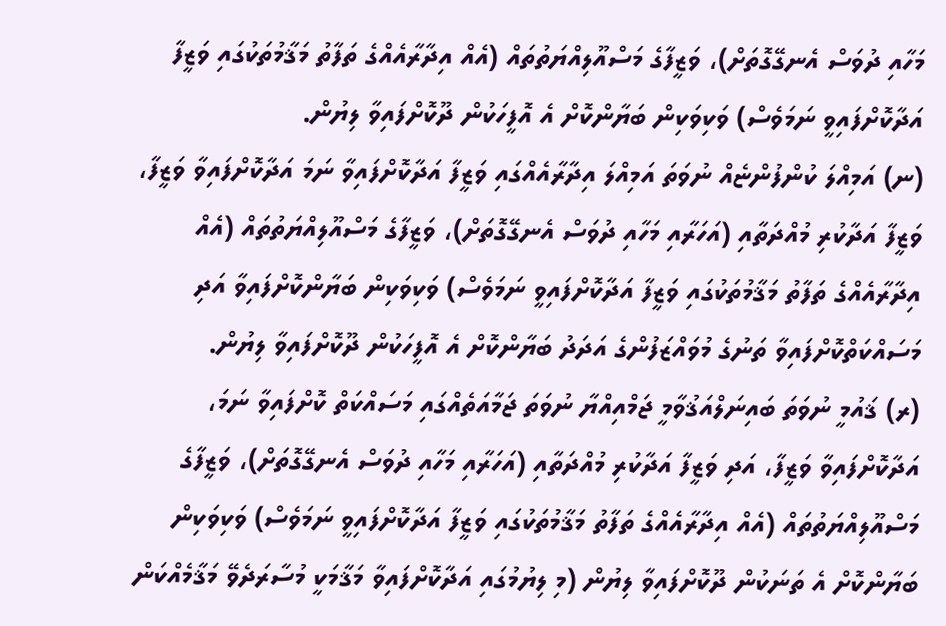މަހާއި ދުވަސް އެނގޭގޮތަށް)، ވަޒީފާގެ މަސްއޫލިއްޔަތުތައް (އެއް އިދާރާއެއްގެ ތަފާތު މަޤާމުތަކުގައި ވަޒީފާ އަދާކޮށްފައިވީ ނަމަވެސް) ވަކިވަކިން ބަޔާންކޮށް އެ އޮފީހަކުން ދޫކޮށްފައިވާ ލިޔުން.
(ނ) އަމިއްލަ ކުންފުންޏެއް ނުވަތަ އަމިއްލަ އިދާރާއެއްގައި ވަޒީފާ އަދާކޮށްފައިވާ ނަމަ އަދާކޮށްފައިވާ ވަޒީފާ، ވަޒީފާ އަދާކުރި މުއްދަތާއި (އަހަރާއި މަހާއި ދުވަސް އެނގޭގޮތަށް)، ވަޒީފާގެ މަސްއޫލިއްޔަތުތައް (އެއް އިދާރާއެއްގެ ތަފާތު މަޤާމުތަކުގައި ވަޒީފާ އަދާކޮށްފައިވީ ނަމަވެސް) ވަކިވަކިން ބަޔާންކޮށްފައިވާ އަދި މަސައްކަތްކޮށްފައިވާ ތަނުގެ މުވައްޒަފުންގެ އަދަދު ބަޔާންކޮށް އެ އޮފީހަކުން ދޫކޮށްފައިވާ ލިޔުން.
(ރ) ޤައުމީ ނުވަތަ ބައިނަލްއަޤުވާމީ ޖަމްއިއްޔާ ނުވަތަ ޖަމާއަތެއްގައި މަސައްކަތް ކޮށްފައިވާ ނަމަ، އަދާކޮށްފައިވާ ވަޒީފާ، އަދި ވަޒީފާ އަދާކުރި މުއްދަތާއި (އަހަރާއި މަހާއި ދުވަސް އެނގޭގޮތަށް)، ވަޒީފާގެ މަސްއޫލިއްޔަތުތައް (އެއް އިދާރާއެއްގެ ތަފާތު މަޤާމުތަކުގައި ވަޒީފާ އަދާކޮށްފައިވީ ނަމަވެސް) ވަކިވަކިން ބަޔާންކޮށް އެ ތަނަކުން ދޫކޮށްފައިވާ ލިޔުން (މި ލިޔުމުގައި އަދާކޮށްފައިވާ މަޤާމަކީ މުސާރަދެވޭ މަޤާމެއްކަން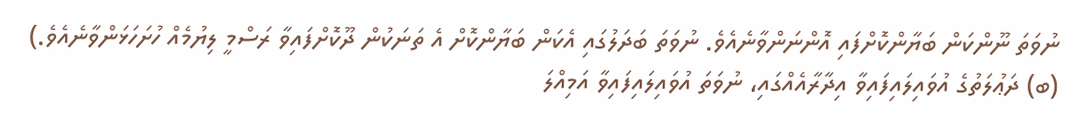ނުވަތަ ނޫންކަން ބަޔާންކޮށްފައި އޮންނަންވާނެއެވެ. ނުވަތަ ބަދަލުގައި އެކަން ބަޔާންކޮށް އެ ތަނަކުން ދޫކޮށްފައިވާ ރަސްމީ ލިޔުމެއް ހުށަހަޅަންވާނެއެވެ.)
(ބ) ދަޢުލަތުގެ އުވައިލައިފައިވާ އިދާރާއެއްގައި، ނުވަތަ އުވައިލައިފައިވާ އަމިއްލަ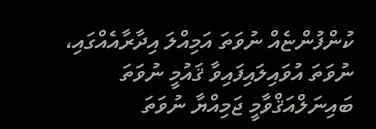ކުންފުންޏެއް ނުވަތަ އަމިއްލަ އިދާރާއެއްގައި، ނުވަތަ އުވައިލައިފައިވާ ޤައުމީ ނުވަތަ ބައިނަލްއަޤްވާމީ ޖަމިއްޔާ ނުވަތަ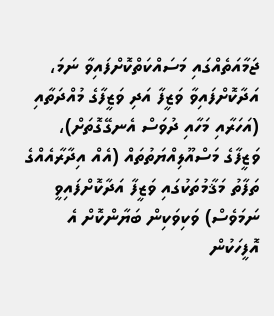ޖަމާއަތެއްގައި މަސައްކަތްކޮށްފައިވާ ނަމަ، އަދާކޮށްފައިވާ ވަޒީފާ އަދި ވަޒީފާގެ މުއްދަތާއި (އަހަރާއި މަހާއި ދުވަސް އެނގޭގޮތަށް)، ވަޒީފާގެ މަސްއޫލިއްޔަތުތައް (އެއް އިދާރާއެއްގެ ތަފާތު މަޤާމުތަކުގައި ވަޒީފާ އަދާކޮށްފައިވީ ނަމަވެސް) ވަކިވަކިން ބަޔާންކޮށް އެ އޮފީހަކުން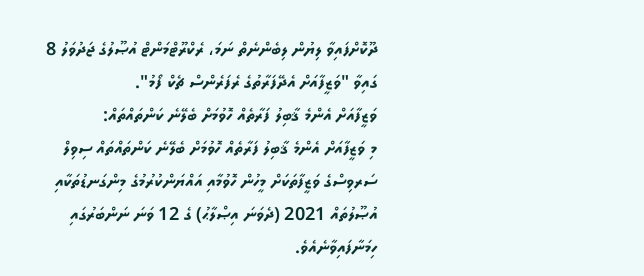ދޫކޮށްފައިވާ ލިޔުން ލިބެންނެތް ނަމަ، ރެކްރޫޓްމަންޓް އުޞޫލުގެ ޖަދުވަލު 8 ގައިވާ "ވަޒީފާއަށް އެދޭފަރާތުގެ ރެފަރެންސް ޗެކް ފޯމު".
ވަޒީފާއަށް އެންމެ ޤާބިލު ފަރާތެއް ހޮވުމަށް ބެލޭނެ ކަންތައްތައް:
މި ވަޒީފާއަށް އެންމެ ޤާބިލު ފަރާތެއް ހޮވުމަށް ބެލޭނެ ކަންތައްތައް ސިވިލް ސަރވިސްގެ ވަޒީފާތަކަށް މީހުން ހޮވުމާއި އައްޔަންކުރުމުގެ މިންގަނޑުތަކާއި އުޞޫލުތައް 2021 (ދެވަނަ އިޞްލާޙު) ގެ 12 ވަނަ ނަންބަރުގައި ހިމަނާފައިވާނެއެވެ.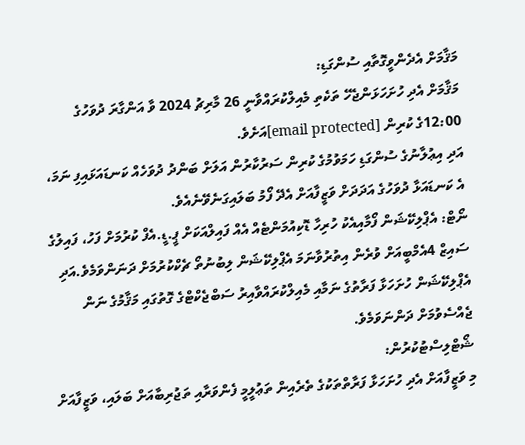މަޤާމަށް އެދެންވީގޮތާއި ސުންގަޑި:
މަޤާމަށް އެދި ހުށަހަޅަންޖެހޭ ތަކެތި މެއިލްކުރައްވާނީ 26 މާރިޗު 2024 ވާ އަންގާރަ ދުވަހުގެ 12:00ގެ ކުރިން [email protected]އަށެވެ.
އަދި އިޢުލާނުގެ ސުންގަޑި ހަމަވުމުގެ ކުރިން ސަރުކާރުން އަލަށް ބަންދު ދުވަހެއް ކަނޑައަޅައިފި ނަމަ، އެ ކަނޑައަޅާ ދުވަހުގެ އަދަދަށް ވަޒީފާއަށް އެދޭ ފޯމު ބަލައިގަނެވޭނެއެވެ.
ނޯޓް: އެޕްލިކޭޝަން ފޯމާއިއެކު ހުރިހާ ޑޮކިއުމަންޓެއް އެއް ފައިލްއަކަށް ޕީ.ޑީ.އެފް ކުރުމަށް ފަހު، ފައިލުގެ ސައިޒް 4އެމްބީއަށް ވުރެން އިތުރުވާނަމަ އެޕްލިކޭޝަން ލިބުނުތޯ ޗެކްކުރުމަށް ދަނަންވަމެވެ.އަދި އެޕްލިކޭޝަން ހުށަހަޅާ ފަރާތުގެ ނަމާއި މެއިލްކުރައްވާއިރު ސަބްޖެކްޓްގެ ގޮތުގައި މަޤާމުގެ ނަން ޖެއްސެވުމަށް ދަންނަވަމެވެ.
ޝޯޓްލިސްޓުކުރުން:
މި ވަޒީފާއަށް އެދި ހުށަހަޅާ ފަރާތްތަކުގެ ތެރެއިން ތަޢުލީމީ ފެންވަރާއި ތަޖުރިބާއަށް ބަލައި، ވަޒީފާއަށް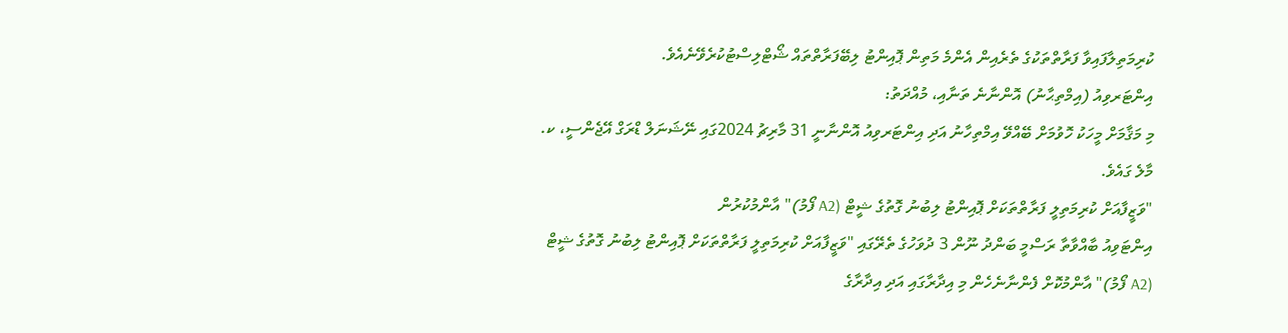ކުރިމަތިލާފައިވާ ފަރާތްތަކުގެ ތެރެއިން އެންމެ މަތިން ޕޮއިންޓު ލިބޭފަރާތްތައް ޝޯޓްލިސްޓުކުރެވޭނެއެވެ.
އިންޓަރވިއު (އިމްތިޙާނު) އޮންނާނެ ތަނާއި، މުއްދަތު:
މި މަޤާމަށް މީހަކު ހޮވުމަށް ބޭއްވޭ އިމްތިހާނު އަދި އިންޓަރވިއު އޮންނާނީ 31 މާރިޗު 2024ގައި ނޭޝަނަލް ޑްރަގް އޭޖެންސީ، ކ. މާލެ ގައެވެ.
"ވަޒީފާއަށް ކުރިމަތިލީ ފަރާތްތަކަށް ޕޮއިންޓު ލިބުނު ގޮތުގެ ޝީޓް (A2 ފޯމު)" އާންމުކުރުން
އިންޓަވިއު ބާއްވާތާ ރަސްމީ ބަންދު ނޫން 3 ދުވަހުގެ ތެރޭގައި "ވަޒީފާއަށް ކުރިމަތިލީ ފަރާތްތަކަށް ޕޮއިންޓު ލިބުނު ގޮތުގެ ޝީޓް (A2 ފޯމު)" އާންމުކޮށް ފެންނާނެހެން މި އިދާރާގައި އަދި އިދާރާގެ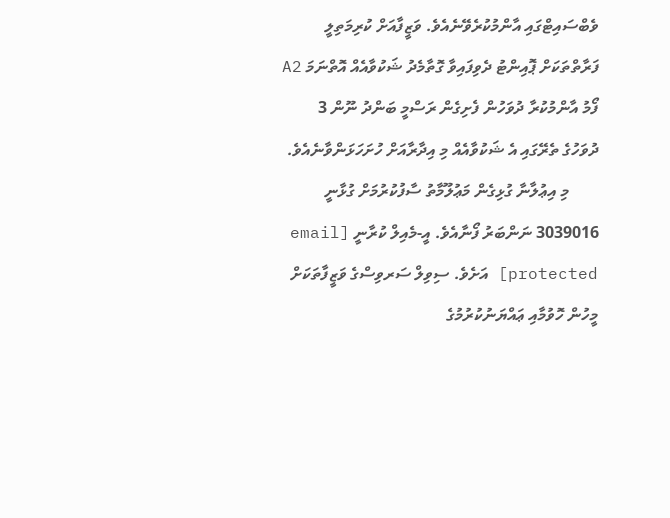ވެބްސައިޓްގައި އާންމުކުރެވޭނެއެވެ. ވަޒީފާއަށް ކުރިމަތިލީ ފަރާތްތަކަށް ޕޮއިންޓު ދެވިފައިވާ ގޮތާމެދު ޝަކުވާއެއް އޮތްނަމަ A2 ފޯމު އާންމުކުރާ ދުވަހުން ފެށިގެން ރަސްމީ ބަންދު ނޫން 3 ދުވަހުގެ ތެރޭގައި އެ ޝަކުވާއެއް މި އިދާރާއަށް ހުށަހަޅަންވާނެއެވެ.
       މި އިޢުލާނާ ގުޅިގެން މަޢުލޫމާތު ސާފުކުރުމަށް ގުޅާނީ 3039016 ނަންބަރު ފޯނާއެވެ. އީ-މެއިލް ކުރާނީ [email protected] އަށެވެ. ސިވިލް ސަރވިސްގެ ވަޒީފާތަކަށް މީހުން ހޮވުމާއި ޢައްޔަނުކުރުމުގެ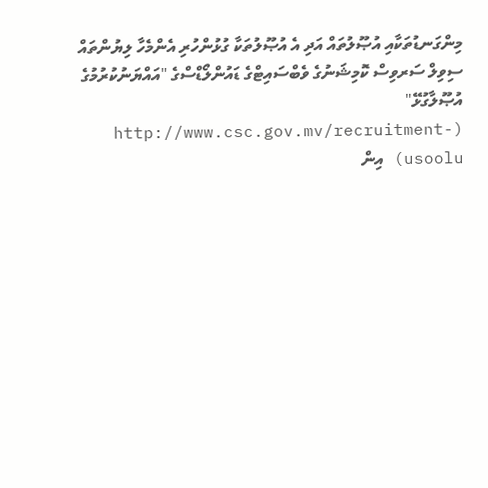މިންގަނޑުތަކާއި އުޞޫލުތައް އަދި އެ އުޞޫލުތަކާ ގުޅުންހުރި އެންމެހާ ލިޔުންތައް ސިވިލް ސަރވިސް ކޮމިޝަނުގެ ވެބްސައިޓްގެ ޑައުންލޯޑްސްގެ "އައްޔަނުކުރުމުގެ އުޞޫލާގުޅޭ" (http://www.csc.gov.mv/recruitment-usoolu) އިން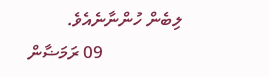ލިބެން ހުންނާނެއެވެ.
                  09 ރަމަޟާން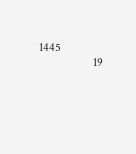1445
                  19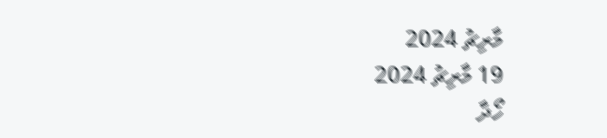މާރިޗު 2024
19 މާރިޗު 2024
ހޯދާ